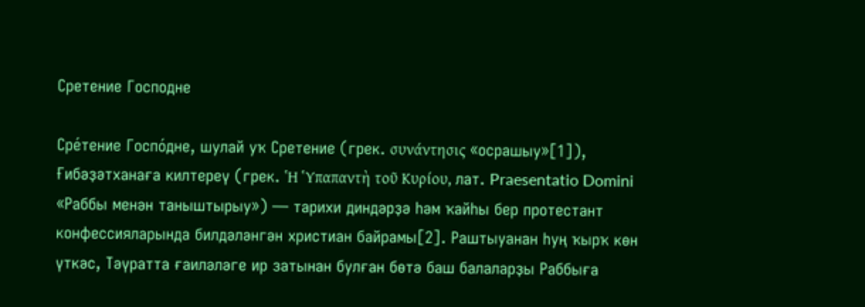Сретение Господне

Сре́тение Госпо́дне, шулай уҡ Сретение (грек. συνάντησις «осрашыу»[1]), Ғибәҙәтханаға килтереү (грек. Ἡ Ὑπαπαντὴ τοῦ Κυρίου, лат. Praesentatio Domini «Раббы менән таныштырыу») — тарихи диндәрҙә һәм ҡайһы бер протестант конфессияларында билдәләнгән христиан байрамы[2]. Раштыуанан һуң ҡырҡ көн үткәс, Тәүратта ғаиләләге ир затынан булған бөтә баш балаларҙы Раббыға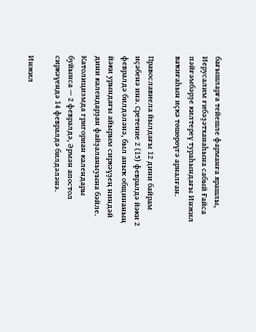бағышларға тейешле фарманға ярашлы, Иерусалим ғибәҙәтханаһына сабый Ғайса пәйғәмбәрҙе килтереү тураһындағы Инжил ваҡиғаһын иҫкә төшөрөүгә арналған.

Православиела йылдағы 12 дини байрам иҫәбенә инә. Сретение 2 (15) февралдә йәки 2 февралдә билдәләнә, был аныҡ общинаның йәки урындағы айырым сиркәүҙең ниндәй дини календарҙан файҙаланыуына бәйле. Католицизмда григориан календары буйынса — 2 февралдә, Әрмән апостол сиркәүендә 14 февралдә билдәләнә.

Инжил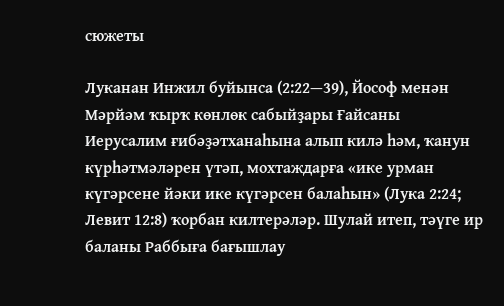сюжеты

Луканан Инжил буйынса (2:22—39), Йософ менән Мәрйәм ҡырҡ көнлөк сабыйҙары Ғайсаны Иерусалим ғибәҙәтханаһына алып килә һәм, ҡанун күрһәтмәләрен үтәп, мохтаждарға «ике урман күгәрсене йәки ике күгәрсен балаһын» (Лука 2:24; Левит 12:8) ҡорбан килтерәләр. Шулай итеп, тәүге ир баланы Раббыға бағышлау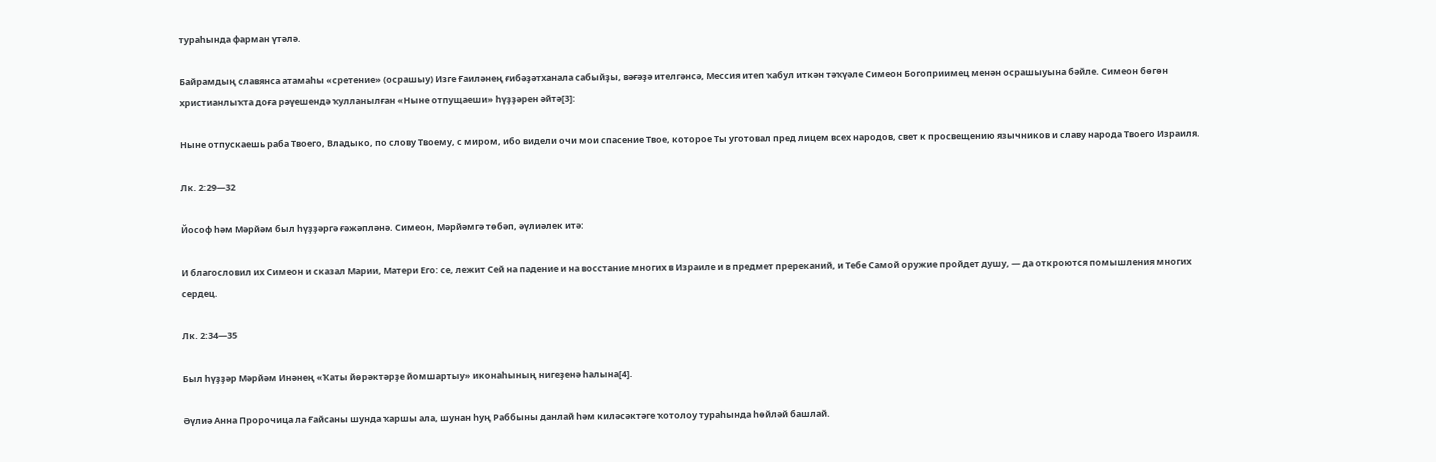тураһында фарман үтәлә.

Байрамдың славянса атамаһы «сретение» (осрашыу) Изге Ғаиләнең ғибәҙәтханала сабыйҙы, вәғәҙә ителгәнсә, Мессия итеп ҡабул иткән тәҡүәле Симеон Богоприимец менән осрашыуына бәйле. Симеон бөгөн христианлыҡта доға рәүешендә ҡулланылған «Ныне отпущаеши» һүҙҙәрен әйтә[3]:

Ныне отпускаешь раба Твоего, Владыко, по слову Твоему, с миром, ибо видели очи мои спасение Твое, которое Ты уготовал пред лицем всех народов, свет к просвещению язычников и славу народа Твоего Израиля.

Лк. 2:29—32

Йософ һәм Мәрйәм был һүҙҙәргә ғәжәпләнә. Симеон, Мәрйәмгә төбәп, әүлиәлек итә:

И благословил их Симеон и сказал Марии, Матери Его: се, лежит Сей на падение и на восстание многих в Израиле и в предмет пререканий, и Тебе Самой оружие пройдет душу, — да откроются помышления многих сердец.

Лк. 2:34—35

Был һүҙҙәр Мәрйәм Инәнең «Ҡаты йөрәктәрҙе йомшартыу» иконаһының нигеҙенә һалына[4].

Әүлиә Анна Пророчица ла Ғайсаны шунда ҡаршы ала, шунан һуң Раббыны данлай һәм киләсәктәге ҡотолоу тураһында һөйләй башлай.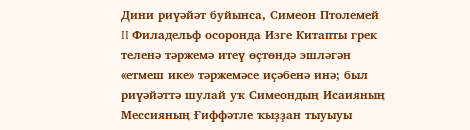Дини риүәйәт буйынса, Симеон Птолемей II Филадельф осоронда Изге Китапты грек теленә тәржемә итеү өҫтөндә эшләгән «етмеш ике» тәржемәсе иҫәбенә инә; был риүәйәттә шулай уҡ Симеондың Исаияның Мессияның Ғиффәтле ҡыҙҙан тыуыуы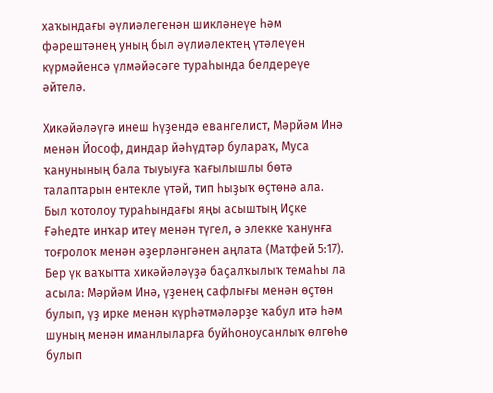хаҡындағы әүлиәлегенән шикләнеүе һәм фәрештәнең уның был әүлиәлектең үтәлеүен күрмәйенсә үлмәйәсәге тураһында белдереүе әйтелә.

Хикәйәләүгә инеш һүҙендә евангелист, Мәрйәм Инә менән Йософ, диндар йәһүдтәр булараҡ, Муса ҡанунының бала тыуыуға ҡағылышлы бөтә талаптарын ентекле үтәй, тип һыҙыҡ өҫтөнә ала. Был ҡотолоу тураһындағы яңы асыштың Иҫке Ғәһедте инҡар итеү менән түгел, ә элекке ҡанунға тоғролоҡ менән әҙерләнгәнен аңлата (Матфей 5:17). Бер үк ваҡытта хикәйәләүҙә баҫалҡылыҡ темаһы ла асыла: Мәрйәм Инә, үҙенең сафлығы менән өҫтөн булып, үҙ ирке менән күрһәтмәләрҙе ҡабул итә һәм шуның менән иманлыларға буйһоноусанлыҡ өлгөһө булып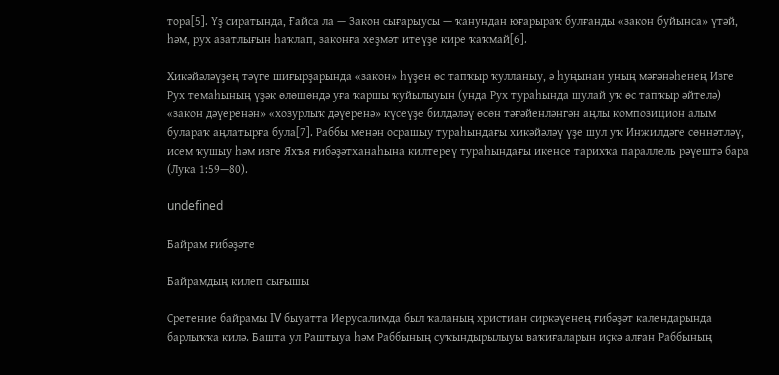тора[5]. Үҙ сиратында, Ғайса ла — Закон сығарыусы — ҡанундан юғарыраҡ булғанды «закон буйынса» үтәй, һәм, рух азатлығын һаҡлап, законға хеҙмәт итеүҙе кире ҡаҡмай[6].

Хикәйәләүҙең тәүге шиғырҙарында «закон» һүҙен өс тапҡыр ҡулланыу, ә һуңынан уның мәғәнәһенең Изге Рух темаһының үҙәк өлөшөндә уға ҡаршы ҡуйылыуын (унда Рух тураһында шулай уҡ өс тапҡыр әйтелә) «закон дәүеренән» «хозурлыҡ дәүеренә» күсеүҙе билдәләү өсөн тәғәйенләнгән аңлы композицион алым булараҡ аңлатырға була[7]. Раббы менән осрашыу тураһындағы хикәйәләү үҙе шул уҡ Инжилдәге сөннәтләү, исем ҡушыу һәм изге Яхъя ғибәҙәтханаһына килтереү тураһындағы икенсе тарихҡа параллель рәүештә бара (Лука 1:59—80).

undefined

Байрам ғибәҙәте

Байрамдың килеп сығышы

Сретение байрамы IV быуатта Иерусалимда был ҡаланың христиан сиркәүенең ғибәҙәт календарында барлыҡҡа килә. Башта ул Раштыуа һәм Раббының суҡындырылыуы ваҡиғаларын иҫкә алған Раббының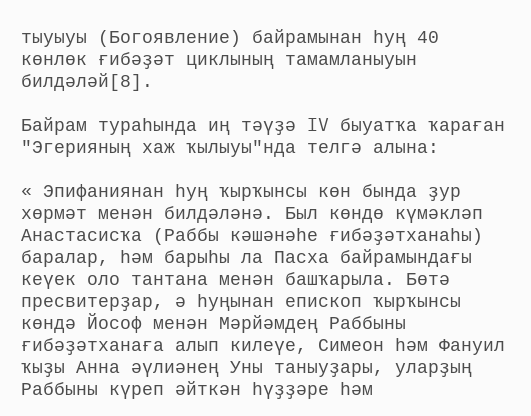тыуыуы (Богоявление) байрамынан һуң 40 көнлөк ғибәҙәт циклының тамамланыуын билдәләй[8].

Байрам тураһында иң тәүҙә IV быуатҡа ҡараған "Эгерияның хаж ҡылыуы"нда телгә алына:

« Эпифаниянан һуң ҡырҡынсы көн бында ҙур хөрмәт менән билдәләнә. Был көндө күмәкләп Анастасисҡа (Раббы кәшәнәһе ғибәҙәтханаһы) баралар, һәм барыһы ла Пасха байрамындағы кеүек оло тантана менән башҡарыла. Бөтә пресвитерҙар, ә һуңынан епископ ҡырҡынсы көндә Йософ менән Мәрйәмдең Раббыны ғибәҙәтханаға алып килеүе, Симеон һәм Фануил ҡыҙы Анна әүлиәнең Уны таныуҙары, уларҙың Раббыны күреп әйткән һүҙҙәре һәм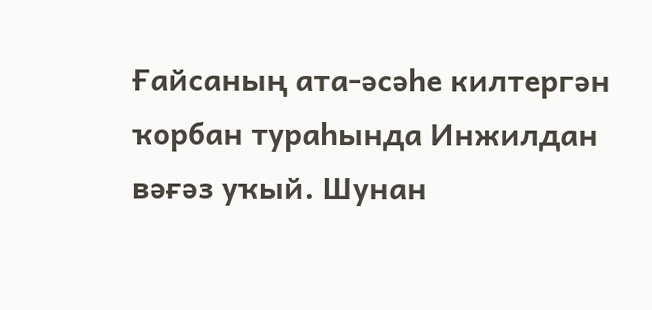Ғайсаның ата-әсәһе килтергән ҡорбан тураһында Инжилдан вәғәз уҡый. Шунан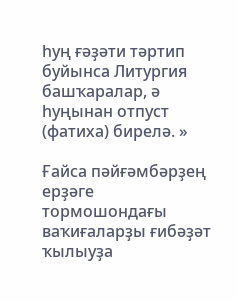һуң ғәҙәти тәртип буйынса Литургия башҡаралар, ә һуңынан отпуст (фатиха) бирелә. »

Ғайса пәйғәмбәрҙең ерҙәге тормошондағы ваҡиғаларҙы ғибәҙәт ҡылыуҙа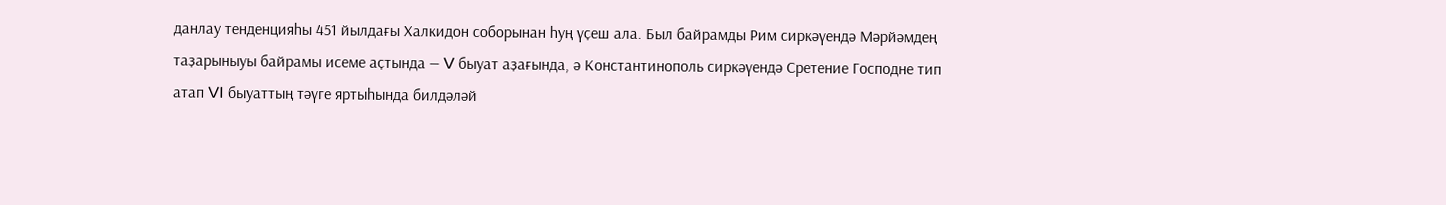данлау тенденцияһы 451 йылдағы Халкидон соборынан һуң үҫеш ала. Был байрамды Рим сиркәүендә Мәрйәмдең таҙарыныуы байрамы исеме аҫтында — V быуат аҙағында, ә Константинополь сиркәүендә Сретение Господне тип атап VI быуаттың тәүге яртыһында билдәләй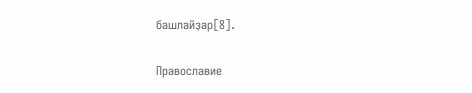башлайҙар[8].

Православие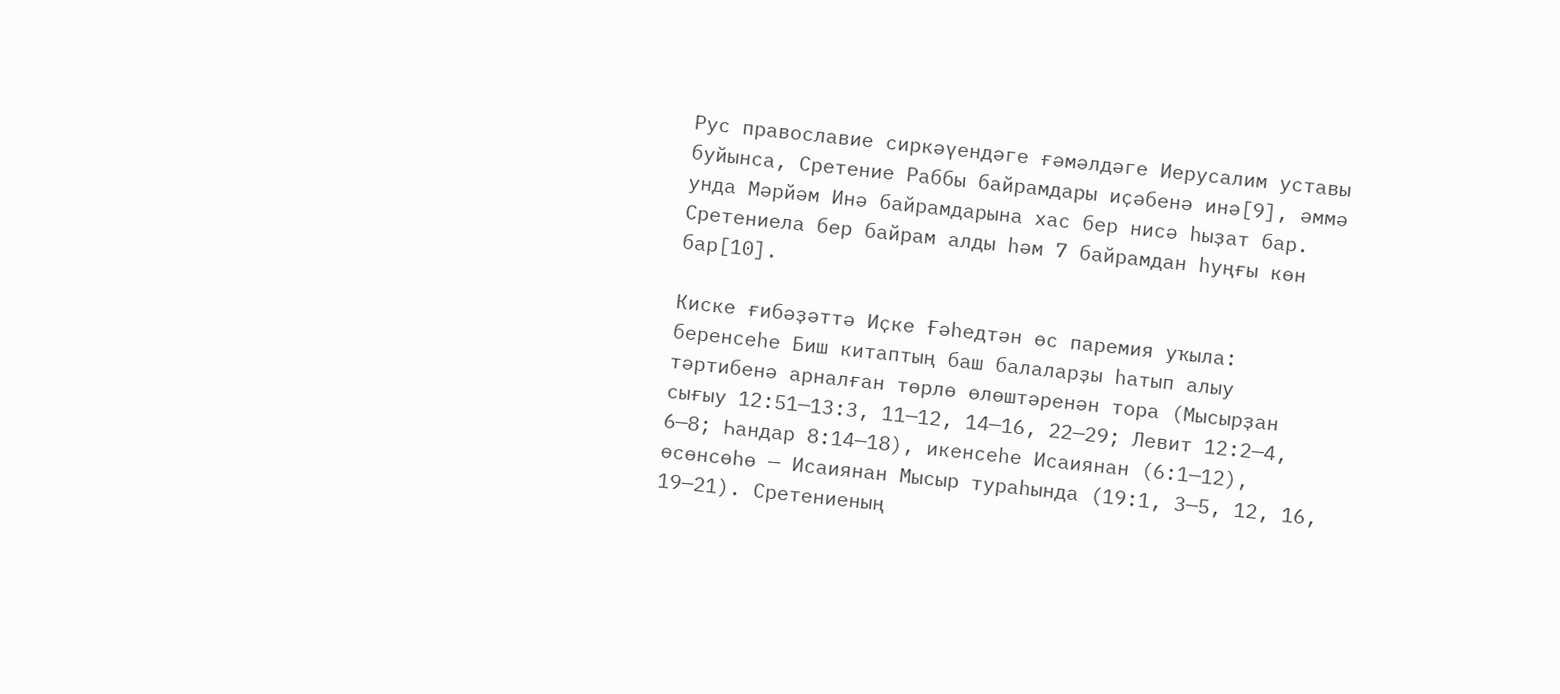Рус православие сиркәүендәге ғәмәлдәге Иерусалим уставы буйынса, Сретение Раббы байрамдары иҫәбенә инә[9], әммә унда Мәрйәм Инә байрамдарына хас бер нисә һыҙат бар. Сретениела бер байрам алды һәм 7 байрамдан һуңғы көн бар[10].

Киске ғибәҙәттә Иҫке Ғәһедтән өс паремия уҡыла: беренсеһе Биш китаптың баш балаларҙы һатып алыу тәртибенә арналған төрлө өлөштәренән тора (Мысырҙан сығыу 12:51—13:3, 11—12, 14—16, 22—29; Левит 12:2—4, 6—8; Һандар 8:14—18), икенсеһе Исаиянан (6:1—12), өсөнсөһө — Исаиянан Мысыр тураһында (19:1, 3—5, 12, 16, 19—21). Сретениеның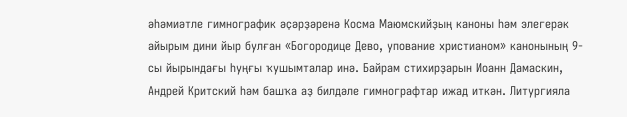әһәмиәтле гимнографик әҫәрҙәренә Косма Маюмскийҙың каноны һәм элегерәк айырым дини йыр булған «Богородице Дево, упование христианом» канонының 9-сы йырындағы һуңғы ҡушымталар инә. Байрам стихирҙарын Иоанн Дамаскин, Андрей Критский һәм башҡа аҙ билдәле гимнографтар ижад иткән. Литургияла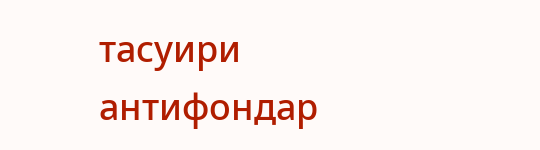тасуири антифондар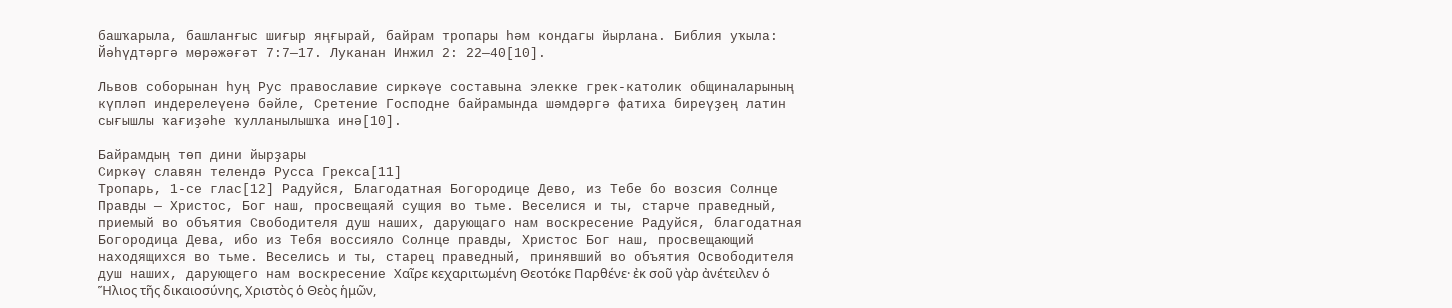башҡарыла, башланғыс шиғыр яңғырай, байрам тропары һәм кондагы йырлана. Библия уҡыла: Йәһүдтәргә мөрәжәғәт 7:7—17. Луканан Инжил 2: 22—40[10].

Львов соборынан һуң Рус православие сиркәүе составына элекке грек-католик общиналарының күпләп индерелеүенә бәйле, Сретение Господне байрамында шәмдәргә фатиха биреүҙең латин сығышлы ҡағиҙәһе ҡулланылышҡа инә[10].

Байрамдың төп дини йырҙары
Сиркәү славян телендә Русса Грекса[11]
Тропарь, 1-се глас[12] Радуйся, Благодатная Богородице Дево, из Тебе бо возсия Солнце Правды — Христос, Бог наш, просвещаяй сущия во тьме. Веселися и ты, старче праведный, приемый во объятия Свободителя душ наших, дарующаго нам воскресение Радуйся, благодатная Богородица Дева, ибо из Тебя воссияло Солнце правды, Христос Бог наш, просвещающий находящихся во тьме. Веселись и ты, старец праведный, принявший во объятия Освободителя душ наших, дарующего нам воскресение Χαῖρε κεχαριτωμένη Θεοτόκε Παρθένε· ἐκ σοῦ γὰρ ἀνέτειλεν ὁ Ἥλιος τῆς δικαιοσύνης, Χριστὸς ὁ Θεὸς ἡμῶν,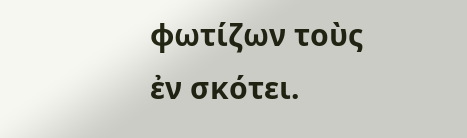φωτίζων τοὺς ἐν σκότει.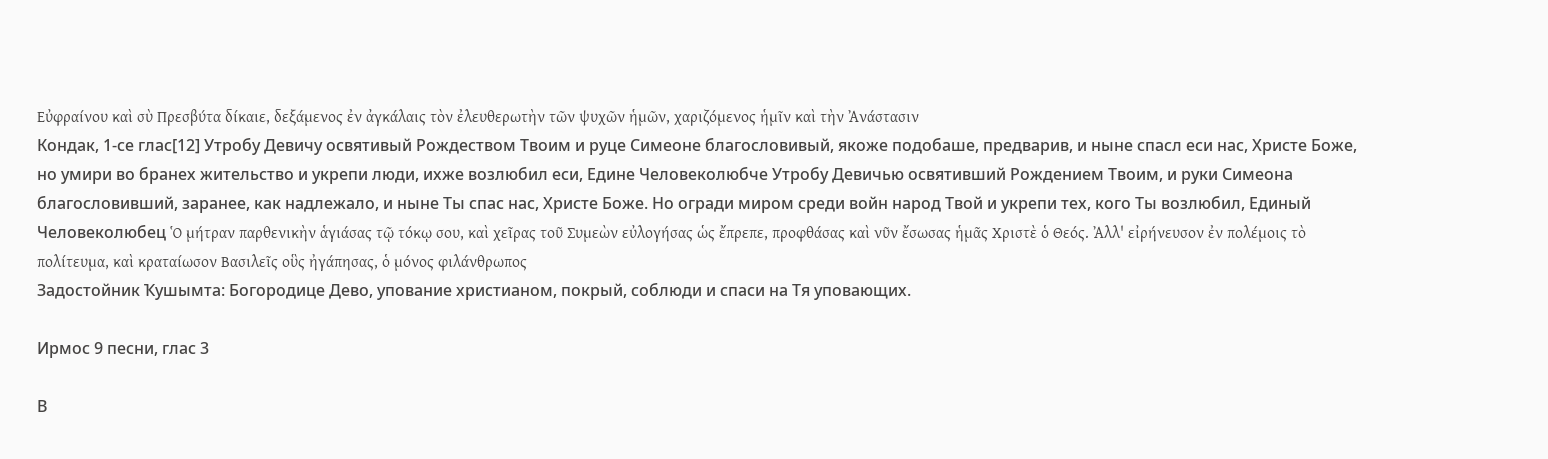Εὐφραίνου καὶ σὺ Πρεσβύτα δίκαιε, δεξάμενος ἐν ἀγκάλαις τὸν ἐλευθερωτὴν τῶν ψυχῶν ἡμῶν, χαριζόμενος ἡμῖν καὶ τὴν Ἀνάστασιν
Кондак, 1-се глас[12] Утробу Девичу освятивый Рождеством Твоим и руце Симеоне благословивый, якоже подобаше, предварив, и ныне спасл еси нас, Христе Боже, но умири во бранех жительство и укрепи люди, ихже возлюбил еси, Едине Человеколюбче Утробу Девичью освятивший Рождением Твоим, и руки Симеона благословивший, заранее, как надлежало, и ныне Ты спас нас, Христе Боже. Но огради миром среди войн народ Твой и укрепи тех, кого Ты возлюбил, Единый Человеколюбец Ὁ μήτραν παρθενικὴν ἁγιάσας τῷ τόκῳ σου, καὶ χεῖρας τοῦ Συμεὼν εὐλογήσας ὡς ἔπρεπε, προφθάσας καὶ νῦν ἔσωσας ἡμᾶς Χριστὲ ὁ Θεός. Ἀλλ' εἰρήνευσον ἐν πολέμοις τὸ πολίτευμα, καὶ κραταίωσον Βασιλεῖς οὓς ἠγάπησας, ὁ μόνος φιλάνθρωπος
Задостойник Ҡушымта: Богородице Дево, упование христианом, покрый, соблюди и спаси на Тя уповающих.

Ирмос 9 песни, глас 3

В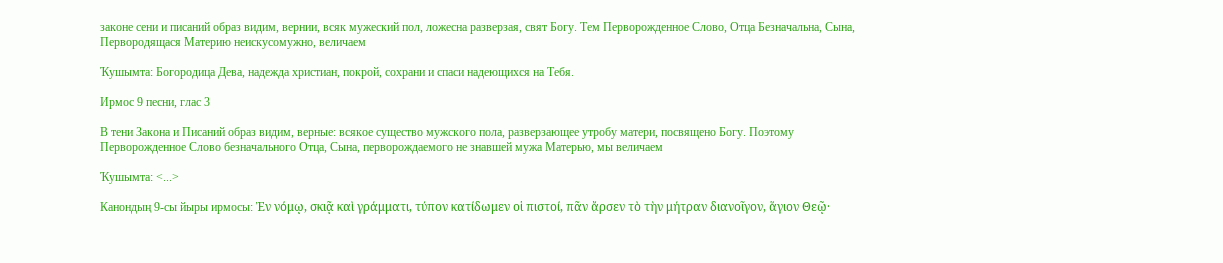законе сени и писаний образ видим, вернии, всяк мужеский пол, ложесна разверзая, свят Богу. Тем Перворожденное Слово, Отца Безначальна, Сына, Первородящася Материю неискусомужно, величаем

Ҡушымта: Богородица Дева, надежда христиан, покрой, сохрани и спаси надеющихся на Тебя.

Ирмос 9 песни, глас 3

В тени Закона и Писаний образ видим, верные: всякое существо мужского пола, разверзающее утробу матери, посвящено Богу. Поэтому Перворожденное Слово безначального Отца, Сына, перворождаемого не знавшей мужа Матерью, мы величаем

Ҡушымта: <...>

Канондың 9-сы йыры ирмосы: Ἐν νόμῳ, σκιᾷ καὶ γράμματι, τύπον κατίδωμεν οἱ πιστοί, πᾶν ἄρσεν τὸ τὴν μήτραν διανοῖγον, ἅγιον Θεῷ·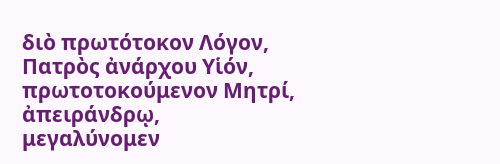διὸ πρωτότοκον Λόγον, Πατρὸς ἀνάρχου Υἱόν, πρωτοτοκούμενον Μητρί, ἀπειράνδρῳ, μεγαλύνομεν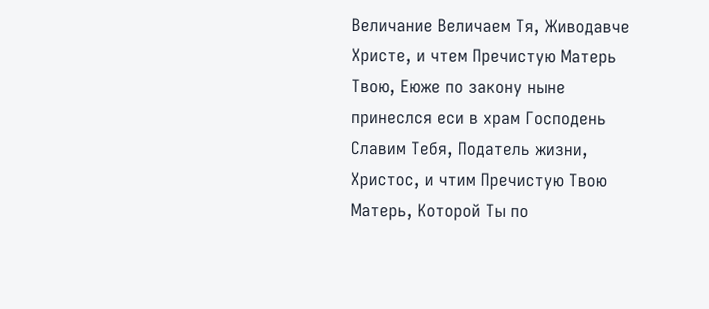Величание Величаем Тя, Живодавче Христе, и чтем Пречистую Матерь Твою, Еюже по закону ныне принеслся еси в храм Господень Славим Тебя, Податель жизни, Христос, и чтим Пречистую Твою Матерь, Которой Ты по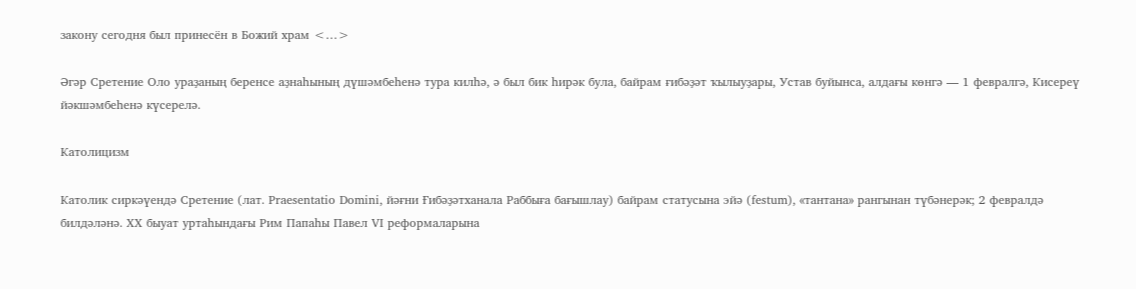закону сегодня был принесён в Божий храм <…>

Әгәр Сретение Оло ураҙаның беренсе аҙнаһының дүшәмбеһенә тура килһә, ә был бик һирәк була, байрам ғибәҙәт ҡылыуҙары, Устав буйынса, алдағы көнгә — 1 февралгә, Кисереү йәкшәмбеһенә күсерелә.

Католицизм

Католик сиркәүендә Сретение (лат. Praesentatio Domini, йәғни Ғибәҙәтханала Раббыға бағышлау) байрам статусына эйә (festum), «тантана» рангынан түбәнерәк; 2 февралдә билдәләнә. XX быуат уртаһындағы Рим Папаһы Павел VI реформаларына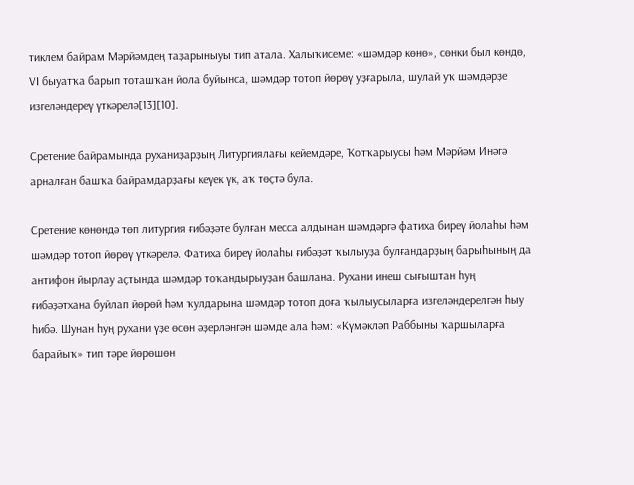тиклем байрам Мәрйәмдең таҙарыныуы тип атала. Халыҡисеме: «шәмдәр көнө», сөнки был көндө, VI быуатҡа барып тоташҡан йола буйынса, шәмдәр тотоп йөрөү уҙғарыла, шулай уҡ шәмдәрҙе изгеләндереү үткәрелә[13][10].

Сретение байрамында руханиҙарҙың Литургиялағы кейемдәре, Ҡотҡарыусы һәм Мәрйәм Инәгә арналған башҡа байрамдарҙағы кеүек үк, аҡ төҫтә була.

Сретение көнөндә төп литургия ғибәҙәте булған месса алдынан шәмдәргә фатиха биреү йолаһы һәм шәмдәр тотоп йөрөү үткәрелә. Фатиха биреү йолаһы ғибәҙәт ҡылыуҙа булғандарҙың барыһының да антифон йырлау аҫтында шәмдәр тоҡандырыуҙан башлана. Рухани инеш сығыштан һуң ғибәҙәтхана буйлап йөрөй һәм ҡулдарына шәмдәр тотоп доға ҡылыусыларға изгеләндерелгән һыу һибә. Шунан һуң рухани үҙе өсөн әҙерләнгән шәмде ала һәм: «Күмәкләп Раббыны ҡаршыларға барайыҡ» тип тәре йөрөшөн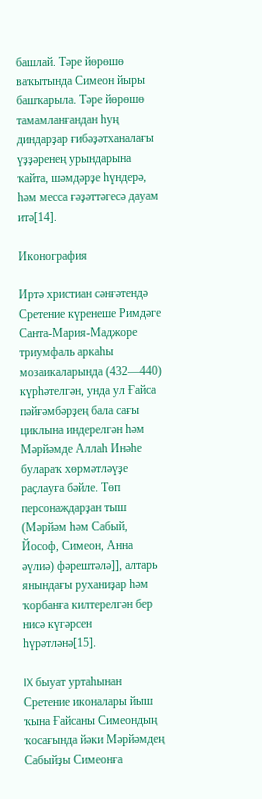башлай. Тәре йөрөшө ваҡытында Симеон йыры башҡарыла. Тәре йөрөшө тамамланғандан һуң диндарҙар ғибәҙәтханалағы үҙҙәренең урындарына ҡайта, шәмдәрҙе һүндерә, һәм месса ғәҙәттәгесә дауам итә[14].

Иконография

Иртә христиан сәнғәтендә Сретение күренеше Римдәге Санта-Мария-Маджоре триумфаль аркаһы мозаикаларында (432—440) күрһәтелгән, унда ул Ғайса пәйғәмбәрҙең бала сағы циклына индерелгән һәм Мәрйәмде Аллаһ Инәһе булараҡ хөрмәтләүҙе раҫлауға бәйле. Төп персонаждарҙан тыш (Мәрйәм һәм Сабый, Йософ, Симеон, Анна әүлиә) фәрештәлә]], алтарь янындағы руханиҙар һәм ҡорбанға килтерелгән бер нисә күгәрсен һүрәтләнә[15].

IX быуат уртаһынан Сретение иконалары йыш ҡына Ғайсаны Симеондың ҡосағында йәки Мәрйәмдең Сабыйҙы Симеонға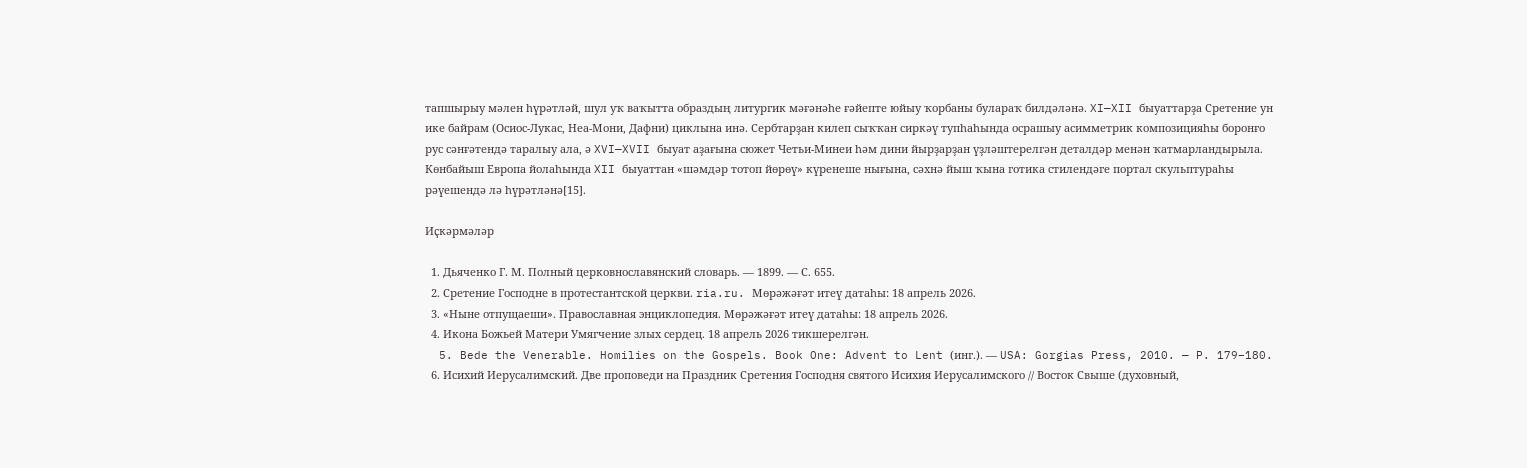тапшырыу мәлен һүрәтләй, шул уҡ ваҡытта образдың литургик мәғәнәһе ғәйепте юйыу ҡорбаны булараҡ билдәләнә. XI—XII быуаттарҙа Сретение ун ике байрам (Осиос-Лукас, Неа-Мони, Дафни) циклына инә. Сербтарҙан килеп сыҡҡан сиркәү тупһаһында осрашыу асимметрик композицияһы боронғо рус сәнғәтендә таралыу ала, ә XVI—XVII быуат аҙағына сюжет Четьи-Минеи һәм дини йырҙарҙан үҙләштерелгән деталдәр менән ҡатмарландырыла. Көнбайыш Европа йолаһында XII быуаттан «шәмдәр тотоп йөрөү» күренеше нығына, сәхнә йыш ҡына готика стилендәге портал скульптураһы рәүешендә лә һүрәтләнә[15].

Иҫкәрмәләр

  1. Дьяченко Г. М. Полный церковнославянский словарь. — 1899. — С. 655.
  2. Сретение Господне в протестантской церкви. ria.ru. Мөрәжәғәт итеү датаһы: 18 апрель 2026.
  3. «Ныне отпущаеши». Православная энциклопедия. Мөрәжәғәт итеү датаһы: 18 апрель 2026.
  4. Икона Божьей Матери Умягчение злых сердец. 18 апрель 2026 тикшерелгән.
  5. Bede the Venerable. Homilies on the Gospels. Book One: Advent to Lent (инг.). — USA: Gorgias Press, 2010. — P. 179–180.
  6. Исихий Иерусалимский. Две проповеди на Праздник Сретения Господня святого Исихия Иерусалимского // Восток Свыше (духовный,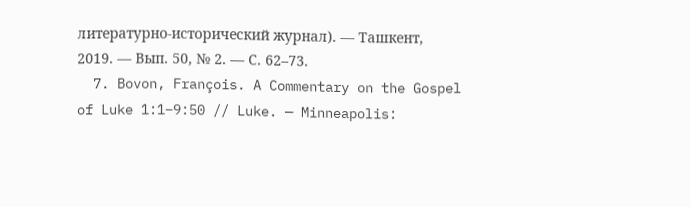литературно-исторический журнал). — Ташкент, 2019. — Вып. 50, № 2. — С. 62–73.
  7. Bovon, François. A Commentary on the Gospel of Luke 1:1–9:50 // Luke. — Minneapolis: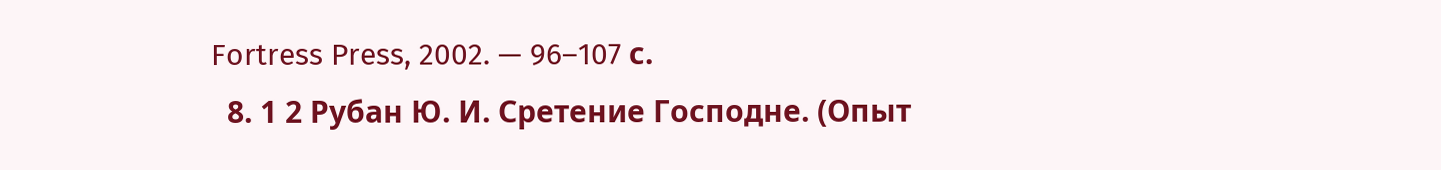Fortress Press, 2002. — 96–107 с.
  8. 1 2 Рубан Ю. И. Сретение Господне. (Опыт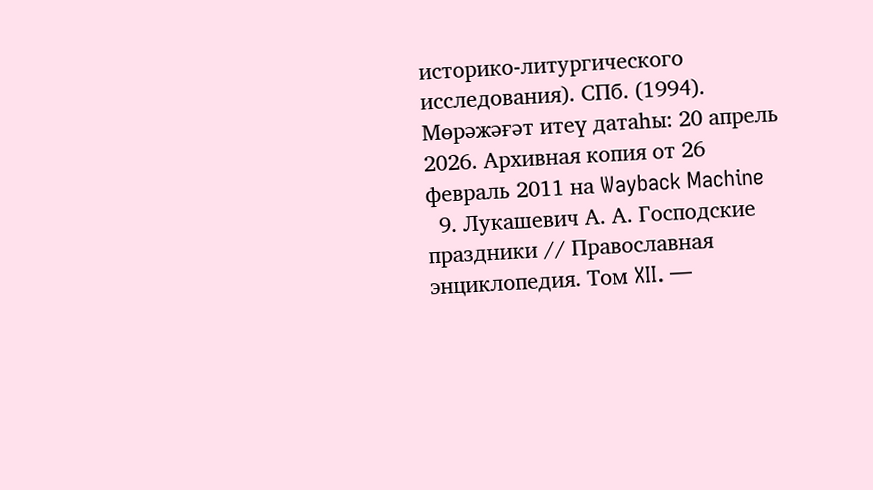историко-литургического исследования). СПб. (1994). Мөрәжәғәт итеү датаһы: 20 апрель 2026. Архивная копия от 26 февраль 2011 на Wayback Machine
  9. Лукашевич А. А. Господские праздники // Православная энциклопедия. Том XII. —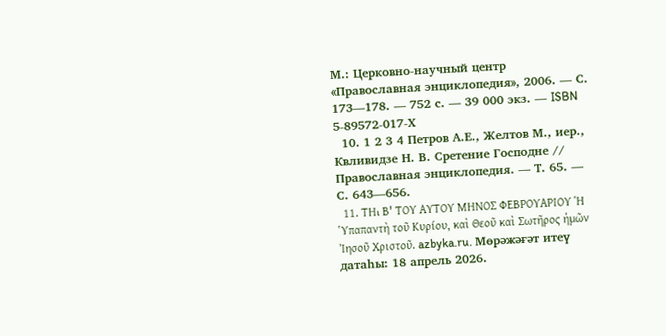М.: Церковно-научный центр «Православная энциклопедия», 2006. — С. 173—178. — 752 с. — 39 000 экз. — ISBN 5-89572-017-Х
  10. 1 2 3 4 Петров А.Е., Желтов М., иер., Квливидзе Н. В. Сретение Господне // Православная энциклопедия. — Т. 65. — С. 643—656.
  11. Τῌ Β' ΤΟΥ ΑΥΤΟΥ ΜΗΝΟΣ ΦΕΒΡΟΥΑΡΙΟΥ Ἡ Ὑπαπαντὴ τοῦ Κυρίου, καὶ Θεοῦ καὶ Σωτῆρος ἡμῶν Ἰησοῦ Χριστοῦ. azbyka.ru. Мөрәжәғәт итеү датаһы: 18 апрель 2026.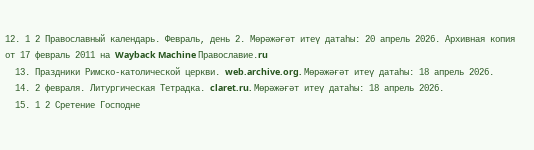12. 1 2 Православный календарь. Февраль, день 2. Мөрәжәғәт итеү датаһы: 20 апрель 2026. Архивная копия от 17 февраль 2011 на Wayback Machine Православие.ru
  13. Праздники Римско-католической церкви. web.archive.org. Мөрәжәғәт итеү датаһы: 18 апрель 2026.
  14. 2 февраля. Литургическая Тетрадка. claret.ru. Мөрәжәғәт итеү датаһы: 18 апрель 2026.
  15. 1 2 Сретение Господне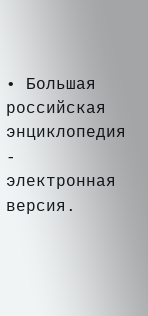• Большая российская энциклопедия - электронная версия.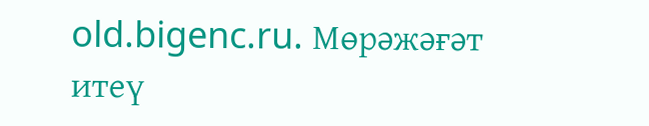old.bigenc.ru. Мөрәжәғәт итеү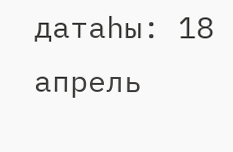датаһы: 18 апрель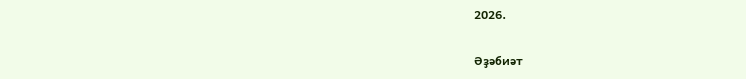2026.

Әҙәбиәт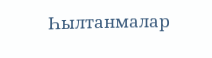Һылтанмалар